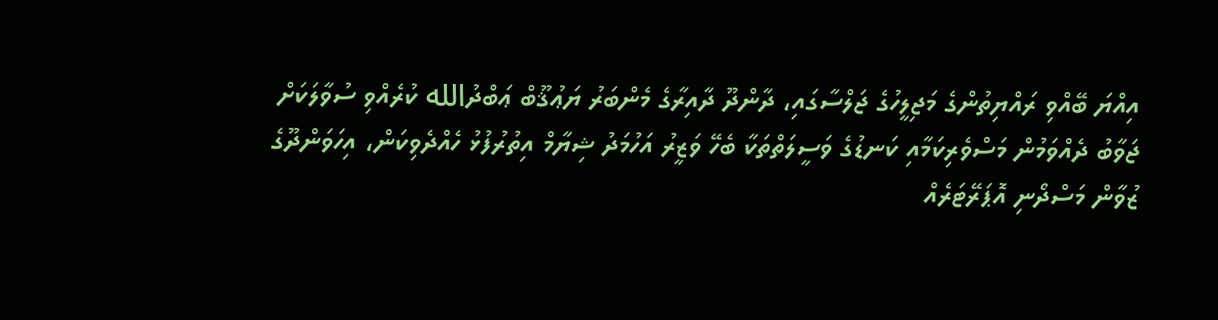އިއްޔަ ބޭއްވި ރައްޔިތުންގެ މަޖިލީހުގެ ޖަލްސާގައި، ދާންދޫ ދާއިރާގެ މެންބަރު ޔަޢުޤޫބް ޢަބްދުالله ކުރެއްވި ސުވާލަކަށް ޖަވާބު ދެއްވަމުން މަސްވެރިކަމާއި ކަނޑުގެ ވަސީލަތްތަކާ ބެހޭ ވަޒީރު އަހުމަދު ޝިޔާމް އިތުރުފުޅު ހެއްދެވިކަން، އިހަވަންދޫގެ ޒުވާން މަސްދޯނި އޮޕަރޭޓަރެއް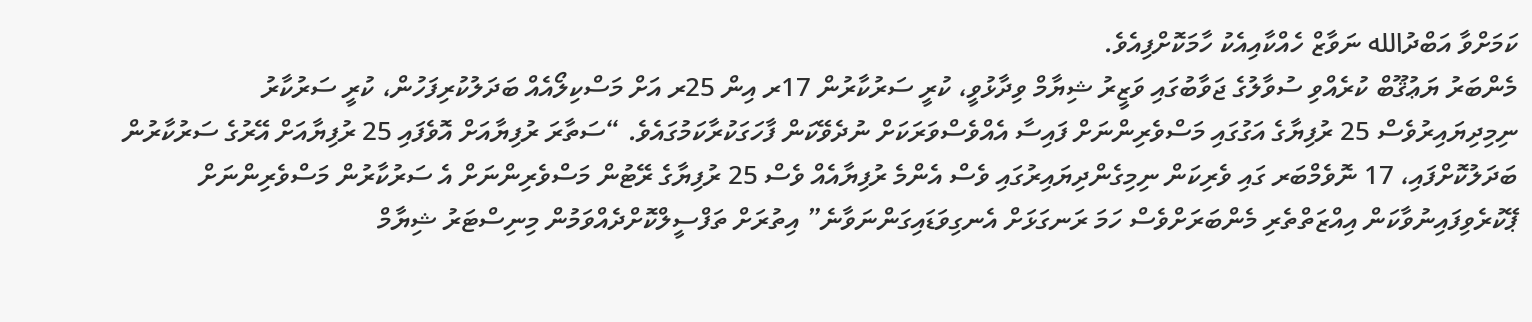ކަމަށްވާ އަބްދުالله ނަވާޒް ހެއްކާއިއެކު ހާމަކޮށްފިއެވެ.
މެންބަރު ޔަޢުޤޫބް ކުރެއްވި ސުވާލުގެ ޖަވާބުގައި ވަޒީރު ޝިޔާމް ވިދާޅުވީ، ކުރީ ސަރުކާރުން 17ރ އިން 25ރ އަށް މަސްކިލޯއެއް ބަދަލުކުރިފަހުން، ކުރީ ސަރުކާރު ނިމިދިޔައިރުވެސް 25 ރުފިޔާގެ އަގުގައި މަސްވެރިންނަށް ފައިސާ އެއްވެސްވަރަކަށް ނުދެވޭކަން ފާހަގަކުރާކަމުގައެވެ. “ސަތާރަ ރުފިޔާއަށް އޮވެފައި 25 ރުފިޔާއަށް އޭރުގެ ސަރުކާރުން ބަދަލުކޮށްފައި، 17 ނޮވެމްބަރ ގައި ވެރިކަން ނިމިގެންދިޔައިރުގައި ވެސް އެންމެ ރުފިޔާއެއް ވެސް 25 ރުފިޔާގެ ރޭޓުން މަސްވެރިންނަށް އެ ސަރުކާރުން މަސްވެރިންނަށް ޕޭކުރެވިފައިނުވާކަން އިއްޒަތްތެރި މެންބަރަށްވެސް ހަމަ ރަނގަޅަށް އެނގިވަޑައިގަންނަވާނެ” އިތުރަށް ތަފްސީލްކޮށްދެއްވަމުން މިނިސްޓަރު ޝިޔާމް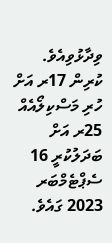ވިދާޅުވިއެވެ.
ކުރިން 17ރ އަށް ހުރި މަސްކިލޯއެއް 25ރ އަށް ބަދަލުކުރީ 16 ސެޕްޓެމްބަރ 2023 ގައެވެ.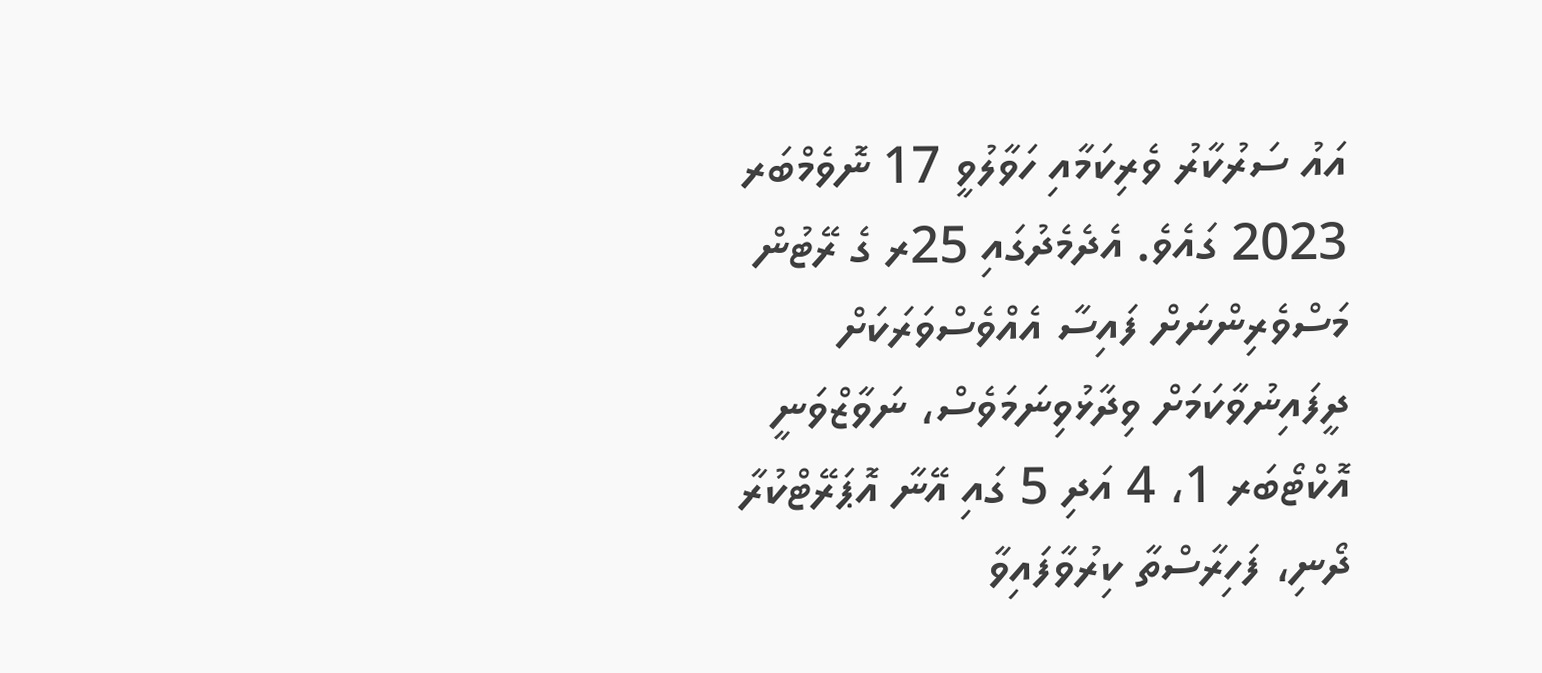އައު ސަރުކާރު ވެރިކަމާއި ހަވާލުވީ 17 ނޮވެމްބަރ 2023 ގައެވެ. އެދެމެދުގައި 25ރ ގެ ރޭޓުން މަސްވެރިންނަށް ފައިސާ އެއްވެސްވަރަކަށް ދީފައިނުވާކަމަށް ވިދާޅުވިނަމަވެސް، ނަވާޒްވަނީ އޮކްޓޯބަރ 1، 4 އަދި 5 ގައި އޭނާ އޮޕަރޭޓްކުރާ ދޯނި، ފަހިރާސްތާ ކިރުވާފައިވާ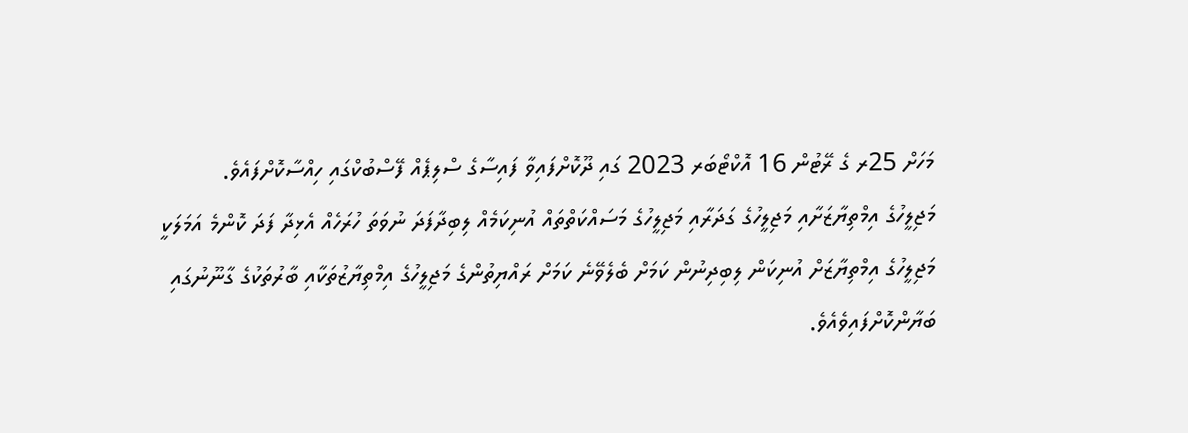މަހަށް 25ރ ގެ ރޭޓުން 16 އޮކްޓޯބަރ 2023 ގައި ދޫކޮށްފައިވާ ފައިސާގެ ސްލިޕެއް ފޭސްބުކްގައި ހިއްސާކޮށްފައެވެ.
މަޖިލީހުގެ އިމްތިޔާޒަށާއި މަޖިލީހުގެ ގަދަރާއި މަޖިލީހުގެ މަސައްކަތްތައް އުނިކަމެއް ލިބިދާފަދަ ނުވަތަ ހުރަހެއް އެޅިދާ ފަދަ ކޮންމެ އަމަލަކީ މަޖިލީހުގެ އިމްތިޔާޒަށް އުނިކަން ލިބިދިނުން ކަމަށް ބެލެވޭނެ ކަމަށް ރައްޔިތުންގެ މަޖިލީހުގެ އިމްތިޔާޒުތަކާއި ބާރުތަކުގެ ގާނޫނުގައި ބަޔާންކޮށްފައިވެއެވެ.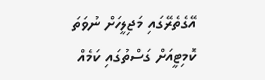އޭގެތެރޭގައި މަޖިލީހަށް ނުވަތަ ކޮމިޓީއަށް ގަސްތުގައި ކަމެއް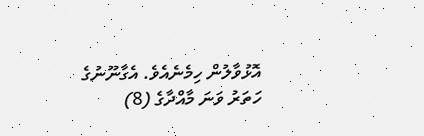އޮޅުވާލުން ހިމެނެއެވެ. އެގާނޫނުގެ ހަތަރު ވަނަ މާއްދާގެ (8)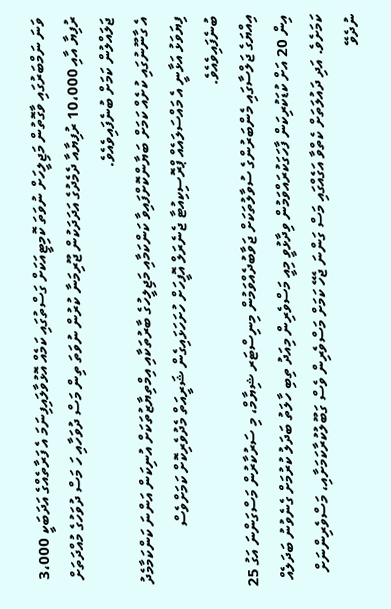ވަނަ ނަމްބަރުގައި ވާގޮތުން މަޖިލީހަށް ނުވަތަ ކޮމިޓީއަކަށް ގަސްތުގައި ކަމެއް އޮޅުވާލައިފިނަމަ އެ ފަރާތެއްގެ އަދަބަކީ 3،000 ރުފިޔާ އާއި 10،000 ރުފިޔާއާ ދެމެދުގެ އަދަދަކުން ޖޫރިމަނާ ކުރުން ނުވަތަ ތިން މަސް ދުވަހާއި ހަ މަސް ދުވަހުގެ މުއްދަތަށް ޖަލައްލުން ކަމަށް ބުނެފައިވެއެވެ.
އެ ގާނޫނުގައި ކުށެއް ކަމަށް ބަޔާންކޮށްފައިވާ ކަންކަމާއި މަޖިލީހުގެ ބާރުތަކާއި އިމްތިޔާޒުތަކަށް އުނިކަން އަންނަ ކަންކަމާމެދު ފިޔަވަޅު އަޅާނީ އެ މައްސަލައެއް ޕްރޮސިކިއުޓާ ޖެނެރަލް އޮފީހަށް ހުށަހަޅައިގެން ޝަރީއަތް މެދުވެރިކޮށް ކަމަށްވެސް ބުނެފައިވެއެވެ.
އިއްޔަގެ ޖަލްސާގައި މެންބަރުންގެ ސުވާލުތަކަށް ޖަވާބުދެއްވަމުން މިނިސްޓަރ ޝިޔާމް، މި ސަރުކާރުން މަސްގަންނަ އަގު 25 އިން 20 އަށް ކުޑަކުރިކަން ފާހަގަކުރައްވަމުން ވިދާޅުވީ މިއީ މަސްވެރިން މިއަދު ތިބި ހާލަތު ބަދަލު ކުރުމަށް ގެނެވުނު ބަދަލެއް ކަމަށެވެ. އަދި ދައުލަތަށް ކެތްވާ އަގެއްގައި މަސް ގަންނަ ޖެހޭ ކަމަށް މަސްވެރިން ވެސް ގަބޫލުކުރާކަމަށާއި، މަސްވެރިންނަށް ނުދެވޭ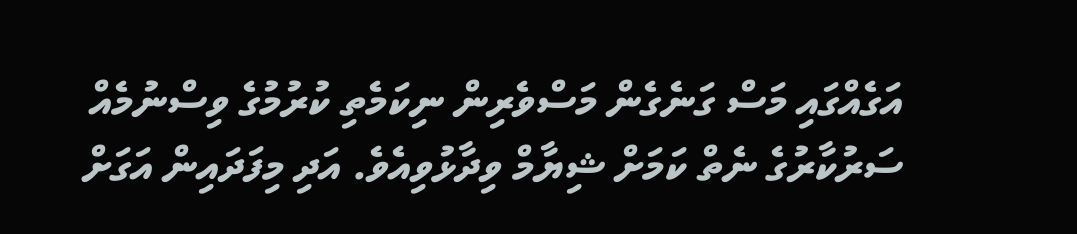އަގެއްގައި މަސް ގަނެގެން މަސްވެރިން ނިކަމެތި ކުރުމުގެ ވިސްނުމެއް ސަރުކާރުގެ ނެތް ކަމަށް ޝިޔާމް ވިދާޅުވިއެވެ. އަދި މިފަދައިން އަގަށް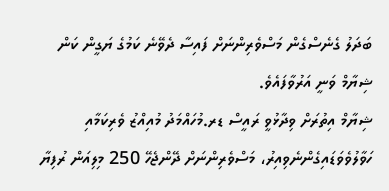ބަދަލު ގެނެސްގެން މަސްވެރިންނަށް ފައިސާ ދެވޭނެ ކަމުގެ ޔަގީން ކަން ޝިޔާމް ވަނީ އަރުވާފައެވެ.
ޝިޔާމް އިތުރަށް ވިދާޅުވީ ރައީސް ޑރ.މުހައްމަދު މުއިއްޒު ވެރިކަމާއި ހަވާލުވެވަޑައިގެންނެވިއިރު، މަސްވެރިންނަށް ދޭންޖެހޭ 250 މިލިއަން ރުފިޔާ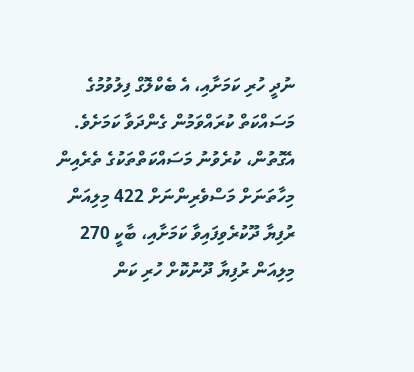ނުދީ ހުރި ކަމަށާއި، އެ ބެކްލޮގް ފިލުވުމުގެ މަސައްކަތް ކުރައްވަމުން ގެންދަވާ ކަމަށެވެ. އެގޮތުން، ކުރެވުނު މަސައްކަތްތަކުގެ ތެރެއިން މިހާތަނަށް މަސްވެރިންނަށް 422 މިލިއަން ރުފިޔާ ދޫކުރެވިފައިވާ ކަމަށާއި، ބާކީ 270 މިލިއަން ރުފިޔާ ދޫނުކޮށް ހުރި ކަން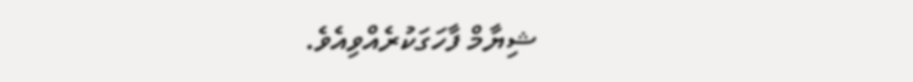ޝިޔާމް ފާހަގަކުރެއްވިއެވެ.